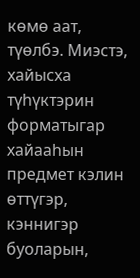көмө аат, түөлбэ. Миэстэ, хайысха түһүктэрин форматыгар хайааһын предмет кэлин өттүгэр, кэннигэр буоларын,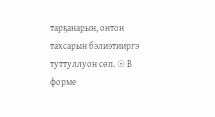тарҕанарын, онтон тахсарын бэлиэтииргэ туттуллуон сөп. ☉ В форме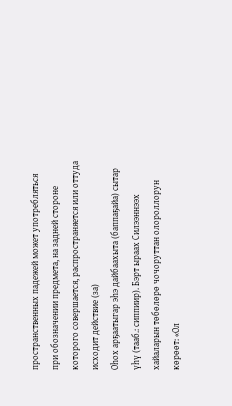пространственных падежей может употребляться при обозначении предмета, на задней стороне которого совершается, распространяется или оттуда исходит действие (за)
Оһох арҕаатыгар эһэ дайбаахыта (баппаҕайа) сытар үһү (тааб.: сиппиир). Бэрт ыраах Силээннээх хайаларын төбөлөрө чочоруттан олороллорун көрөөт: «Ол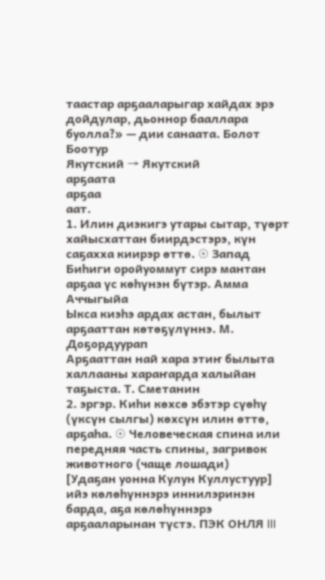таастар арҕааларыгар хайдах эрэ дойдулар, дьоннор бааллара буолла?» — дии санаата. Болот Боотур
Якутский → Якутский
арҕаата
арҕаа
аат.
1. Илин диэкигэ утары сытар, түөрт хайысхаттан биирдэстэрэ, күн саҕахха киирэр өттө. ☉ Запад
Биһиги оройуоммут сирэ мантан арҕаа үс көһүнэн бүтэр. Амма Аччыгыйа
Ыкса киэһэ ардах астан, былыт арҕааттан көтөҕүлүннэ. М. Доҕордуурап
Арҕааттан най хара этиҥ былыта халлааны хараҥарда халыйан таҕыста. Т. Сметанин
2. эргэр. Киһи көхсө эбэтэр сүөһү (үксүн сылгы) көхсүн илин өттө, арҕаһа. ☉ Человеческая спина или передняя часть спины, загривок животного (чаще лошади)
[Удаҕан уонна Кулун Куллустуур] ийэ көлөһүннэрэ иннилэринэн барда, аҕа көлөһүннэрэ арҕааларынан түстэ. ПЭК ОНЛЯ III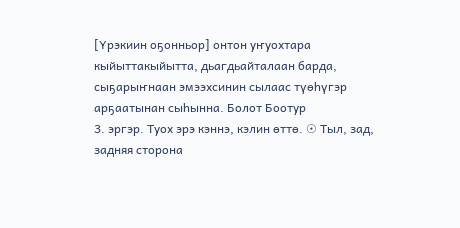[Үрэкиин оҕонньор] онтон уҥуохтара кыйыттакыйытта, дьагдьайталаан барда, сыҕарыҥнаан эмээхсинин сылаас түөһүгэр арҕаатынан сыһынна. Болот Боотур
3. эргэр. Туох эрэ кэннэ, кэлин өттө. ☉ Тыл, зад, задняя сторона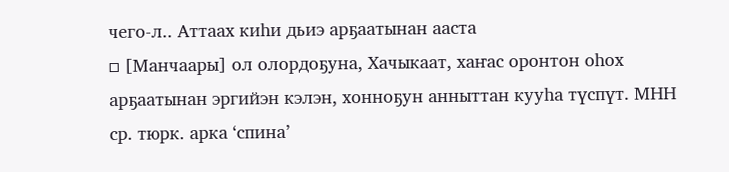чего-л.. Аттаах киһи дьиэ арҕаатынан ааста
□ [Манчаары] ол олордоҕуна, Хачыкаат, хаҥас оронтон оһох арҕаатынан эргийэн кэлэн, хонноҕун анныттан кууһа түспүт. МНН
ср. тюрк. арка ‘спина’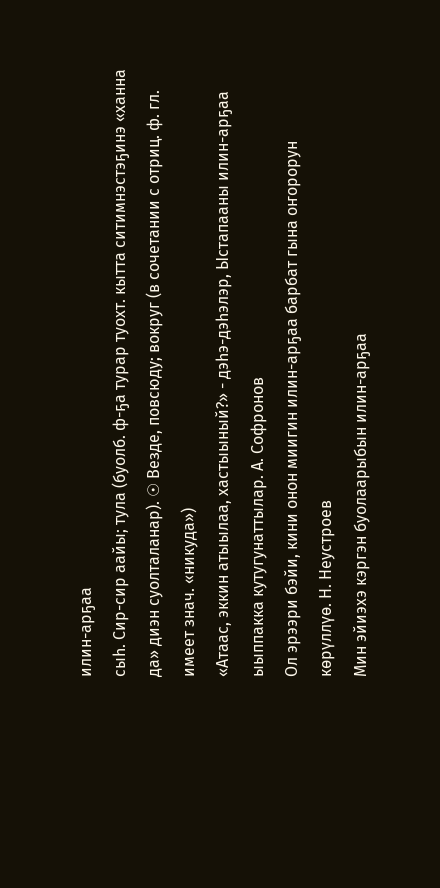илин-арҕаа
сыһ. Сир-сир аайы; тула (буолб. ф-ҕа турар туохт. кытта ситимнэстэҕинэ «ханна да» диэн суолталанар). ☉ Везде, повсюду; вокруг (в сочетании с отриц. ф. гл. имеет знач. «никуда»)
«Атаас, эккин атыылаа, хастыыный?» - дэһэ-дэһэлэр, Ыстапааны илин-арҕаа ыыппакка кутугунаттылар. А. Софронов
Ол эрээри бэйи, кини онон миигин илин-арҕаа барбат гына оҥорорун көрүллүө. Н. Неустроев
Мин эйиэхэ кэргэн буолаарыбын илин-арҕаа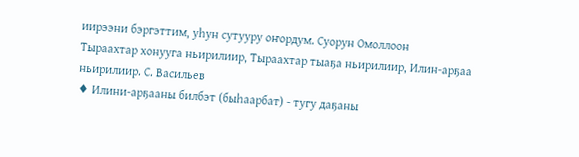иирээни бэргэттим, уһун сутууру оҥордум. Суорун Омоллоон
Тыраахтар хонууга ньирилиир, Тыраахтар тыаҕа ньирилиир, Илин-арҕаа ньирилиир. С. Васильев
♦ Илини-арҕааны билбэт (быһаарбат) - тугу даҕаны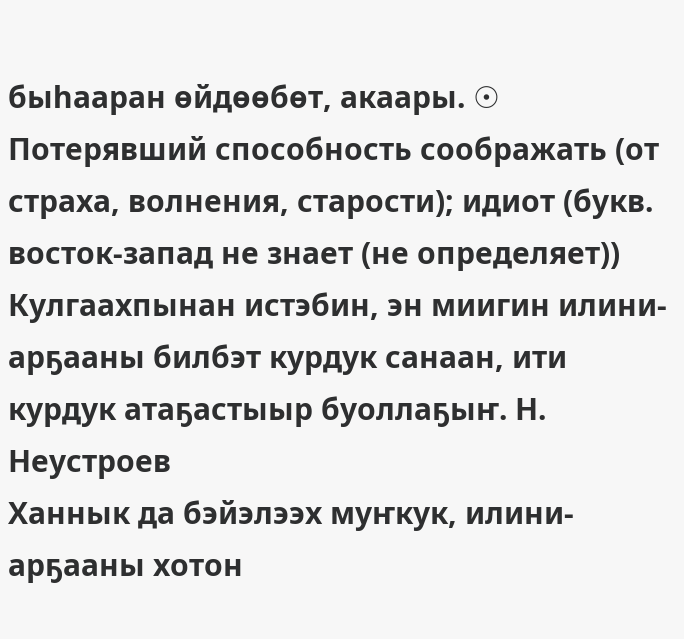быһааран өйдөөбөт, акаары. ☉ Потерявший способность соображать (от страха, волнения, старости); идиот (букв. восток-запад не знает (не определяет))
Кулгаахпынан истэбин, эн миигин илини-арҕааны билбэт курдук санаан, ити курдук атаҕастыыр буоллаҕыҥ. Н. Неустроев
Ханнык да бэйэлээх муҥкук, илини-арҕааны хотон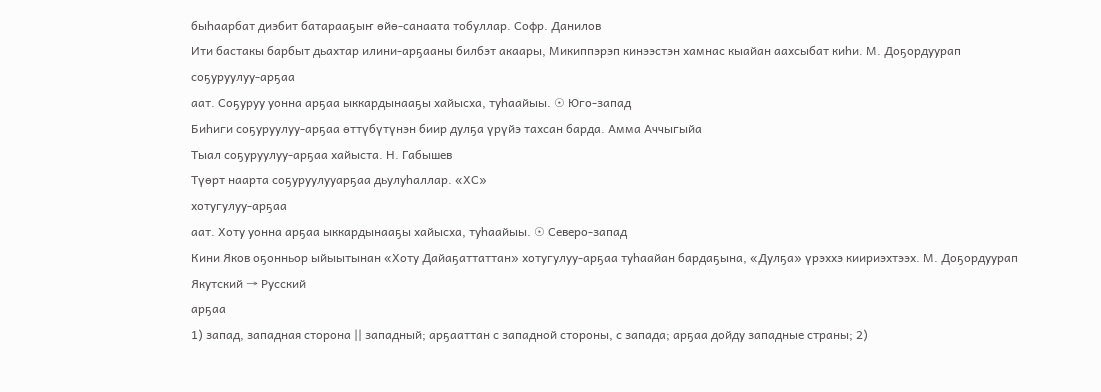быһаарбат диэбит батарааҕыҥ өйө-санаата тобуллар. Софр. Данилов
Ити бастакы барбыт дьахтар илини-арҕааны билбэт акаары, Микиппэрэп кинээстэн хамнас кыайан аахсыбат киһи. М. Доҕордуурап
соҕуруулуу-арҕаа
аат. Соҕуруу уонна арҕаа ыккардынааҕы хайысха, туһаайыы. ☉ Юго-запад
Биһиги соҕуруулуу-арҕаа өттүбүтүнэн биир дулҕа үрүйэ тахсан барда. Амма Аччыгыйа
Тыал соҕуруулуу-арҕаа хайыста. Н. Габышев
Түөрт наарта соҕуруулууарҕаа дьулуһаллар. «ХС»
хотугулуу-арҕаа
аат. Хоту уонна арҕаа ыккардынааҕы хайысха, туһаайыы. ☉ Северо-запад
Кини Яков оҕонньор ыйыытынан «Хоту Дайаҕаттаттан» хотугулуу-арҕаа туһаайан бардаҕына, «Дулҕа» үрэххэ киириэхтээх. М. Доҕордуурап
Якутский → Русский
арҕаа
1) запад, западная сторона || западный; арҕааттан с западной стороны, с запада; арҕаа дойду западные страны; 2)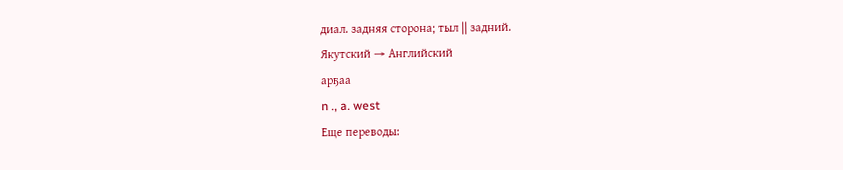диал. задняя сторона; тыл || задний.
Якутский → Английский
арҕаа
n ., a. west
Еще переводы: